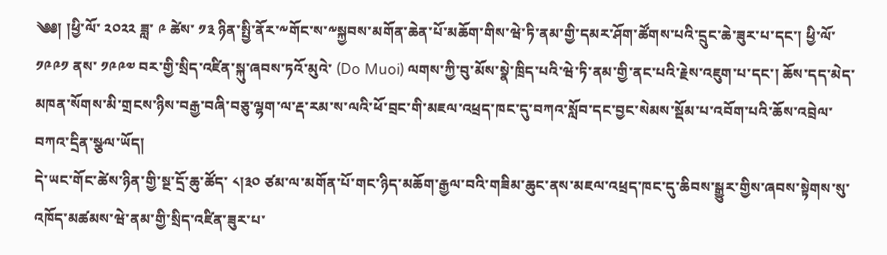༄༅། །ཕྱི་ལོ་ ༢༠༢༢ ཟླ་ ༩ ཚེས་ ༡༣ ཉིན་སྤྱི་ནོར་༸གོང་ས་༸སྐྱབས་མགོན་ཆེན་པོ་མཆོག་གིས་ཝེ་ཏི་ནམ་གྱི་དམར་ཤོག་ཚོགས་པའི་དྲུང་ཆེ་ཟུར་པ་དང་། ཕྱི་ལོ་ ༡༩༩༡ ནས་ ༡༩༩༧ བར་གྱི་སྲིད་འཛིན་སྐུ་ཞབས་ཏའོ་མུའེ་ (Do Muoi) ལགས་ཀྱི་བུ་མོས་སྣེ་ཁྲིད་པའི་ཝེ་ཏི་ནམ་གྱི་ནང་པའི་རྗེས་འཇུག་པ་དང་། ཆོས་དད་མེད་མཁན་སོགས་མི་གྲངས་ཉིས་བརྒྱ་བཞི་བཅུ་ལྷག་ལ་རྡ་རམ་ས་ལའི་ཕོ་བྲང་གི་མཇལ་འཕྲད་ཁང་དུ་བཀའ་སློབ་དང་བྱང་སེམས་སྡོམ་པ་འབོག་པའི་ཆོས་འབྲེལ་བཀའ་དྲིན་སྩལ་ཡོད།
དེ་ཡང་གོང་ཚེས་ཉིན་གྱི་སྔ་དྲོ་ཆུ་ཚོད་ ༨།༣༠ ཙམ་ལ་མགོན་པོ་གང་ཉིད་མཆོག་རྒྱལ་བའི་གཟིམ་ཆུང་ནས་མཇལ་འཕྲད་ཁང་དུ་ཆིབས་སྒྱུར་གྱིས་ཞབས་སྟེགས་སུ་འཁོད་མཚམས་ཝེ་ནམ་གྱི་སྲིད་འཛིན་ཟུར་པ་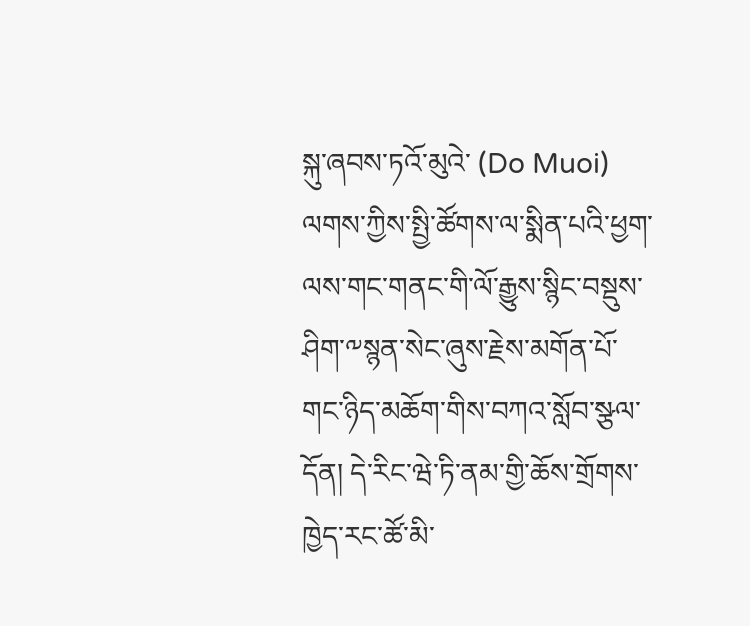སྐུ་ཞབས་ཏའོ་མུའེ་ (Do Muoi) ལགས་ཀྱིས་སྤྱི་ཚོགས་ལ་སྨིན་པའི་ཕྱག་ལས་གང་གནང་གི་ལོ་རྒྱུས་སྙིང་བསྡུས་ཤིག་༸སྙན་སེང་ཞུས་རྗེས་མགོན་པོ་གང་ཉིད་མཆོག་གིས་བཀའ་སློབ་སྩལ་དོན། དེ་རིང་ཝེ་ཏི་ནམ་གྱི་ཆོས་གྲོགས་ཁྱེད་རང་ཚོ་མི་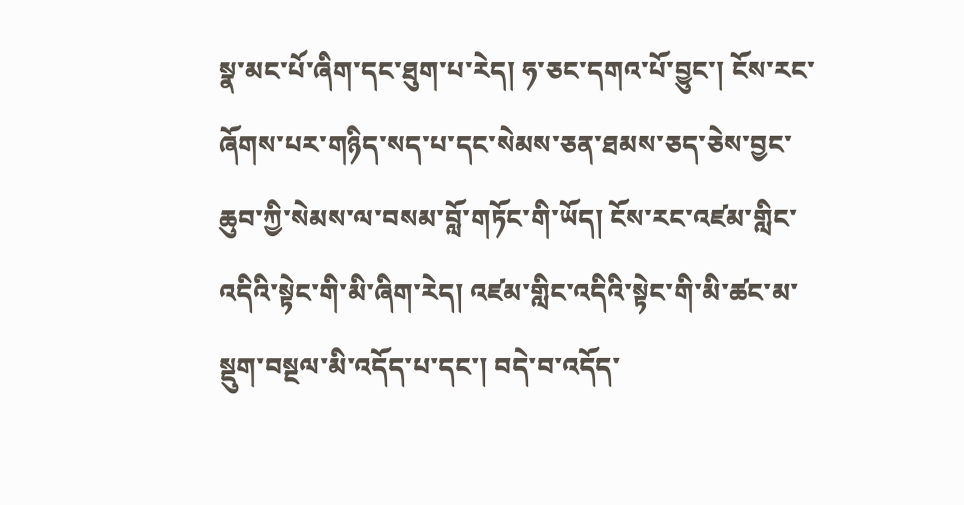སྣ་མང་པོ་ཞིག་དང་ཐུག་པ་རེད། ཧ་ཅང་དགའ་པོ་བྱུང་། ངོས་རང་ཞོགས་པར་གཉིད་སད་པ་དང་སེམས་ཅན་ཐམས་ཅད་ཅེས་བྱང་ཆུབ་ཀྱི་སེམས་ལ་བསམ་བློ་གཏོང་གི་ཡོད། ངོས་རང་འཛམ་གླིང་འདིའི་སྟེང་གི་མི་ཞིག་རེད། འཛམ་གླིང་འདིའི་སྟེང་གི་མི་ཚང་མ་སྡུག་བསྔལ་མི་འདོད་པ་དང་། བདེ་བ་འདོད་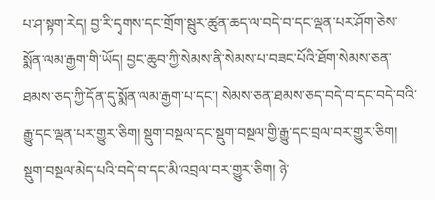པ་ཤ་སྟག་རེད། བྱ་རི་དྭགས་དང་གྲོག་སྦུར་ཚུན་ཆད་ལ་བདེ་བ་དང་ལྡན་པར་ཤོག་ཅེས་སྨོན་ལམ་རྒྱག་གི་ཡོད། བྱང་ཆུབ་ཀྱི་སེམས་ནི་སེམས་པ་བཟང་པོའི་ཐོག་སེམས་ཅན་ཐམས་ཅད་ཀྱི་དོན་དུ་སྨོན་ལམ་རྒྱག་པ་དང་། སེམས་ཅན་ཐམས་ཅད་བདེ་བ་དང་བདེ་བའི་རྒྱུ་དང་ལྡན་པར་གྱུར་ཅིག། སྡུག་བསྔལ་དང་སྡུག་བསྔལ་གྱི་རྒྱུ་དང་བྲལ་བར་གྱུར་ཅིག། སྡུག་བསྔལ་མེད་པའི་བདེ་བ་དང་མི་འབྲལ་བར་གྱུར་ཅིག། ཉེ་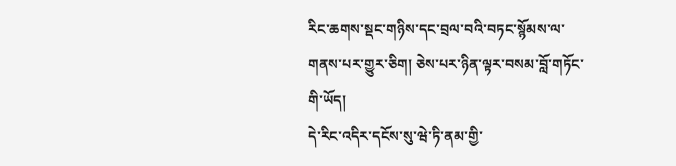རིང་ཆགས་སྡང་གཉིས་དང་བྲལ་བའི་བཏང་སྙོམས་ལ་གནས་པར་གྱུར་ཅིག། ཅེས་པར་ཉིན་ལྟར་བསམ་བློ་གཏོང་གི་ཡོད།
དེ་རིང་འདིར་དངོས་སུ་ཝེ་ཏི་ནམ་གྱི་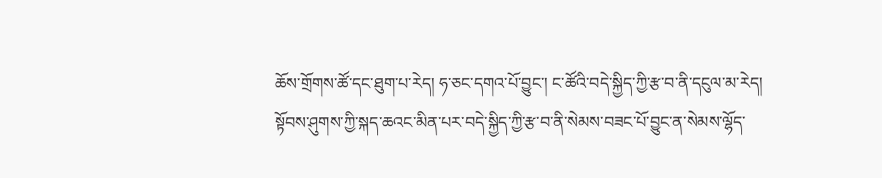ཆོས་གྲོགས་ཚོ་དང་ཐུག་པ་རེད། ཧ་ཅང་དགའ་པོ་བྱུང་། ང་ཚོའི་བདེ་སྐྱིད་ཀྱི་རྩ་བ་ནི་དངུལ་མ་རེད། སྟོབས་ཤུགས་ཀྱི་སྐད་ཆའང་མིན་པར་བདེ་སྐྱིད་ཀྱི་རྩ་བ་ནི་སེམས་བཟང་པོ་བྱུང་ན་སེམས་ལྷོད་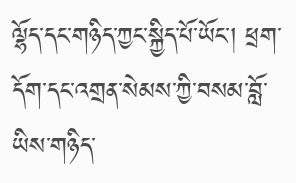ལྷོད་དང་གཉིད་ཀྱང་སྐྱིད་པོ་ཡོང་། ཕྲག་དོག་དང་འགྲན་སེམས་ཀྱི་བསམ་བློ་ཡིས་གཉིད་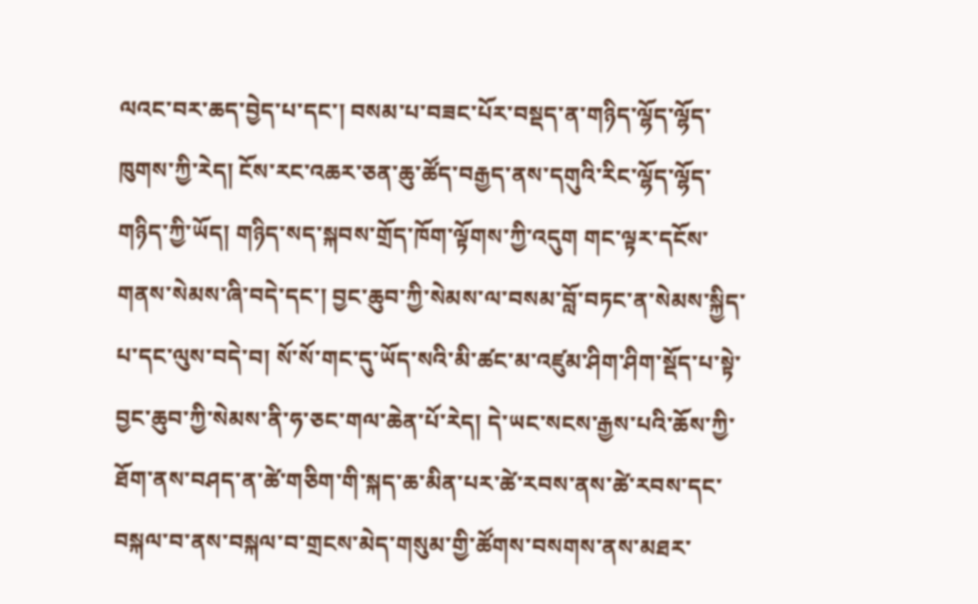ལའང་བར་ཆད་བྱེད་པ་དང་། བསམ་པ་བཟང་པོར་བསྡད་ན་གཉིད་ལྷོད་ལྷོད་ཁུགས་ཀྱི་རེད། ངོས་རང་འཆར་ཅན་ཆུ་ཚོད་བརྒྱད་ནས་དགུའི་རིང་ལྷོད་ལྷོད་གཉིད་ཀྱི་ཡོད། གཉིད་སད་སྐབས་གྲོད་ཁོག་ལྟོགས་ཀྱི་འདུག གང་ལྟར་དངོས་གནས་སེམས་ཞི་བདེ་དང་། བྱང་ཆུབ་ཀྱི་སེམས་ལ་བསམ་བློ་བཏང་ན་སེམས་སྐྱིད་པ་དང་ལུས་བདེ་བ། སོ་སོ་གང་དུ་ཡོད་སའི་མི་ཚང་མ་འཛུམ་ཤིག་ཤིག་སྡོད་པ་སྟེ་བྱང་ཆུབ་ཀྱི་སེམས་ནི་ཧ་ཅང་གལ་ཆེན་པོ་རེད། དེ་ཡང་སངས་རྒྱས་པའི་ཆོས་ཀྱི་ཐོག་ནས་བཤད་ན་ཚེ་གཅིག་གི་སྐད་ཆ་མིན་པར་ཚེ་རབས་ནས་ཚེ་རབས་དང་བསྐལ་བ་ནས་བསྐལ་བ་གྲངས་མེད་གསུམ་གྱི་ཚོགས་བསགས་ནས་མཐར་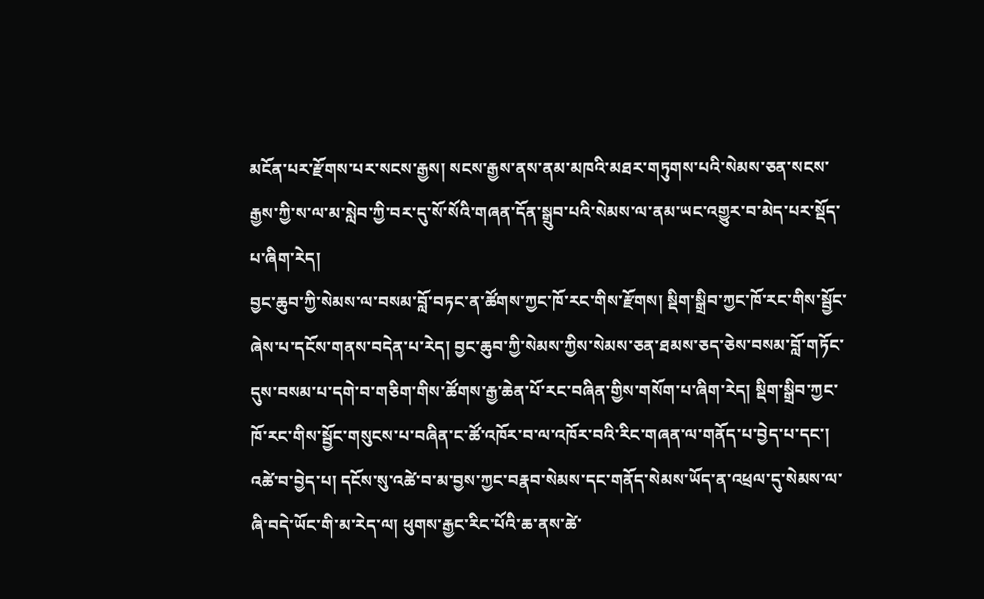མངོན་པར་རྫོགས་པར་སངས་རྒྱས། སངས་རྒྱས་ནས་ནམ་མཁའི་མཐར་གཏུགས་པའི་སེམས་ཅན་སངས་རྒྱས་ཀྱི་ས་ལ་མ་སླེབ་ཀྱི་བར་དུ་སོ་སོའི་གཞན་དོན་སྒྲུབ་པའི་སེམས་ལ་ནམ་ཡང་འགྱུར་བ་མེད་པར་སྡོད་པ་ཞིག་རེད།
བྱང་ཆུབ་ཀྱི་སེམས་ལ་བསམ་བློ་བཏང་ན་ཚོགས་ཀྱང་ཁོ་རང་གིས་རྫོགས། སྡིག་སྒྲིབ་ཀྱང་ཁོ་རང་གིས་སྦྱོང་ཞེས་པ་དངོས་གནས་བདེན་པ་རེད། བྱང་ཆུབ་ཀྱི་སེམས་ཀྱིས་སེམས་ཅན་ཐམས་ཅད་ཅེས་བསམ་བློ་གཏོང་དུས་བསམ་པ་དགེ་བ་གཅིག་གིས་ཚོགས་རྒྱ་ཆེན་པོ་རང་བཞིན་གྱིས་གསོག་པ་ཞིག་རེད། སྡིག་སྒྲིབ་ཀྱང་ཁོ་རང་གིས་སྦྱོང་གསུངས་པ་བཞིན་ང་ཚོ་འཁོར་བ་ལ་འཁོར་བའི་རིང་གཞན་ལ་གནོད་པ་བྱེད་པ་དང་། འཚེ་བ་བྱེད་པ། དངོས་སུ་འཚེ་བ་མ་བྱས་ཀྱང་བརྣབ་སེམས་དང་གནོད་སེམས་ཡོད་ན་འཕྲལ་དུ་སེམས་ལ་ཞི་བདེ་ཡོང་གི་མ་རེད་ལ། ཕུགས་རྒྱང་རིང་པོའི་ཆ་ནས་ཚེ་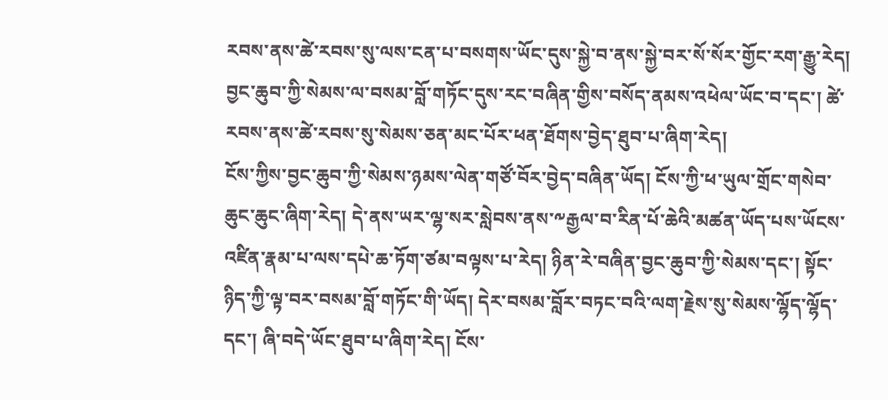རབས་ནས་ཚེ་རབས་སུ་ལས་ངན་པ་བསགས་ཡོང་དུས་སྐྱེ་བ་ནས་སྐྱེ་བར་སོ་སོར་གྱོང་རག་རྒྱུ་རེད། བྱང་ཆུབ་ཀྱི་སེམས་ལ་བསམ་བློ་གཏོང་དུས་རང་བཞིན་གྱིས་བསོད་ནམས་འཕེལ་ཡོང་བ་དང་། ཚེ་རབས་ནས་ཚེ་རབས་སུ་སེམས་ཅན་མང་པོར་ཕན་ཐོགས་བྱེད་ཐུབ་པ་ཞིག་རེད།
ངོས་ཀྱིས་བྱང་ཆུབ་ཀྱི་སེམས་ཉམས་ལེན་གཙོ་བོར་བྱེད་བཞིན་ཡོད། ངོས་ཀྱི་ཕ་ཡུལ་གྲོང་གསེབ་ཆུང་ཆུང་ཞིག་རེད། དེ་ནས་ཡར་ལྷ་སར་སླེབས་ནས་༸རྒྱལ་བ་རིན་པོ་ཆེའི་མཚན་ཡོད་པས་ཡོངས་འཛིན་རྣམ་པ་ལས་དཔེ་ཆ་ཏོག་ཙམ་བལྟས་པ་རེད། ཉིན་རེ་བཞིན་བྱང་ཆུབ་ཀྱི་སེམས་དང་། སྟོང་ཉིད་ཀྱི་ལྟ་བར་བསམ་བློ་གཏོང་གི་ཡོད། དེར་བསམ་བློར་བཏང་བའི་ལག་རྗེས་སུ་སེམས་ལྷོད་ལྷོད་དང་། ཞི་བདེ་ཡོང་ཐུབ་པ་ཞིག་རེད། ངོས་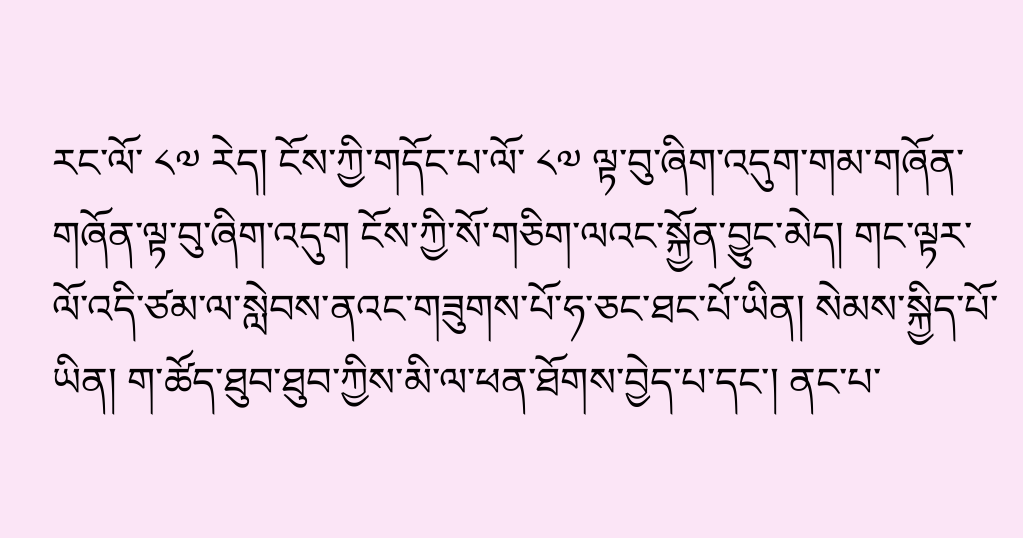རང་ལོ་ ༨༧ རེད། ངོས་ཀྱི་གདོང་པ་ལོ་ ༨༧ ལྟ་བུ་ཞིག་འདུག་གམ་གཞོན་གཞོན་ལྟ་བུ་ཞིག་འདུག ངོས་ཀྱི་སོ་གཅིག་ལའང་སྐྱོན་བྱུང་མེད། གང་ལྟར་ལོ་འདི་ཙམ་ལ་སླེབས་ནའང་གཟུགས་པོ་ཧ་ཅང་ཐང་པོ་ཡིན། སེམས་སྐྱིད་པོ་ཡིན། ག་ཚོད་ཐུབ་ཐུབ་ཀྱིས་མི་ལ་ཕན་ཐོགས་བྱེད་པ་དང་། ནང་པ་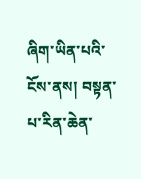ཞིག་ཡིན་པའི་ངོས་ནས། བསྟན་པ་རིན་ཆེན་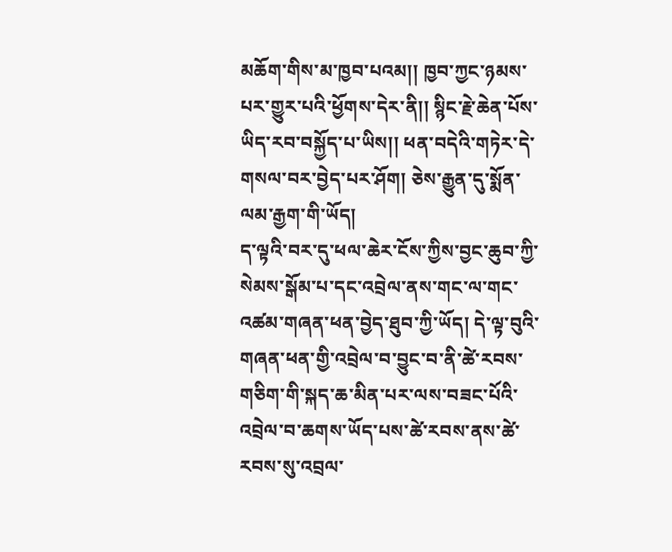མཆོག་གིས་མ་ཁྱབ་པའམ།། ཁྱབ་ཀྱང་ཉམས་པར་གྱུར་པའི་ཕྱོགས་དེར་ནི།། སྙིང་རྗེ་ཆེན་པོས་ཡིད་རབ་བསྐྱོད་པ་ཡིས།། ཕན་བདེའི་གཏེར་དེ་གསལ་བར་བྱེད་པར་ཤོག། ཅེས་རྒྱུན་དུ་སྨོན་ལམ་རྒྱག་གི་ཡོད།
ད་ལྟའི་བར་དུ་ཕལ་ཆེར་ངོས་ཀྱིས་བྱང་ཆུབ་ཀྱི་སེམས་སྒོམ་པ་དང་འབྲེལ་ནས་གང་ལ་གང་འཚམ་གཞན་ཕན་བྱེད་ཐུབ་ཀྱི་ཡོད། དེ་ལྟ་བུའི་གཞན་ཕན་གྱི་འབྲེལ་བ་བྱུང་བ་ནི་ཚེ་རབས་གཅིག་གི་སྐད་ཆ་མིན་པར་ལས་བཟང་པོའི་འབྲེལ་བ་ཆགས་ཡོད་པས་ཚེ་རབས་ནས་ཚེ་རབས་སུ་འབྲལ་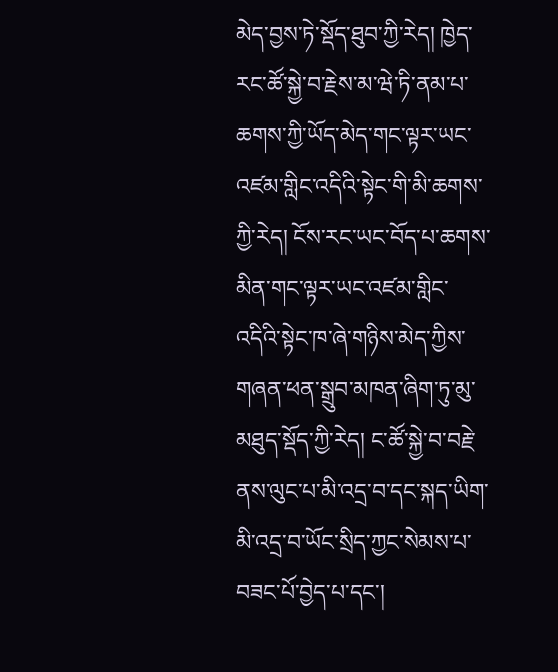མེད་བྱས་ཏེ་སྡོད་ཐུབ་ཀྱི་རེད། ཁྱེད་རང་ཚོ་སྐྱེ་བ་རྗེས་མ་ཝེ་ཏི་ནམ་པ་ཆགས་ཀྱི་ཡོད་མེད་གང་ལྟར་ཡང་འཛམ་གླིང་འདིའི་སྟེང་གི་མི་ཆགས་ཀྱི་རེད། ངོས་རང་ཡང་བོད་པ་ཆགས་མིན་གང་ལྟར་ཡང་འཛམ་གླིང་འདིའི་སྟེང་ཁ་ཞེ་གཉིས་མེད་ཀྱིས་གཞན་ཕན་སྒྲུབ་མཁན་ཞིག་ཏུ་མུ་མཐུད་སྡོད་ཀྱི་རེད། ང་ཚོ་སྐྱེ་བ་བརྗེ་ནས་ལུང་པ་མི་འདྲ་བ་དང་སྐད་ཡིག་མི་འདྲ་བ་ཡོང་སྲིད་ཀྱང་སེམས་པ་བཟང་པོ་བྱེད་པ་དང་།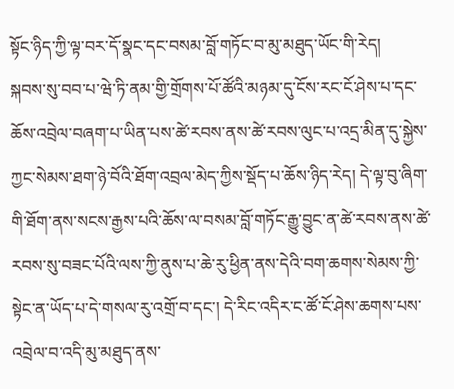སྟོང་ཉིད་ཀྱི་ལྟ་བར་དོ་སྣང་དང་བསམ་བློ་གཏོང་བ་མུ་མཐུད་ཡོང་གི་རེད།
སྐབས་སུ་བབ་པ་ཝེ་ཏི་ནམ་གྱི་གྲོགས་པོ་ཚོའི་མཉམ་དུ་ངོས་རང་ངོ་ཤེས་པ་དང་ཆོས་འབྲེལ་བཞག་པ་ཡིན་པས་ཚེ་རབས་ནས་ཚེ་རབས་ལུང་པ་འདྲ་མིན་དུ་སྐྱེས་ཀྱང་སེམས་ཐག་ཉེ་བོའི་ཐོག་འབྲལ་མེད་ཀྱིས་སྡོད་པ་ཆོས་ཉིད་རེད། དེ་ལྟ་བུ་ཞིག་གི་ཐོག་ནས་སངས་རྒྱས་པའི་ཆོས་ལ་བསམ་བློ་གཏོང་རྒྱུ་བྱུང་ན་ཚེ་རབས་ནས་ཚེ་རབས་སུ་བཟང་པོའི་ལས་ཀྱི་ནུས་པ་ཆེ་རུ་ཕྱིན་ནས་དེའི་བག་ཆགས་སེམས་ཀྱི་སྟེང་ན་ཡོད་པ་དེ་གསལ་རུ་འགྲོ་བ་དང་། དེ་རིང་འདིར་ང་ཚོ་ངོ་ཤེས་ཆགས་པས་འབྲེལ་བ་འདི་མུ་མཐུད་ནས་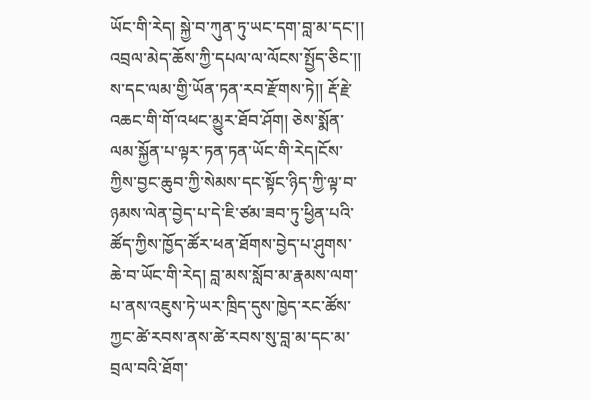ཡོང་གི་རེད། སྐྱེ་བ་ཀུན་ཏུ་ཡང་དག་བླ་མ་དང་།། འབྲལ་མེད་ཆོས་ཀྱི་དཔལ་ལ་ལོངས་སྤྱོད་ཅིང་།། ས་དང་ལམ་གྱི་ཡོན་ཏན་རབ་རྫོགས་ཏེ།། རྡོ་རྗེ་འཆང་གི་གོ་འཕང་མྱུར་ཐོབ་ཤོག། ཅེས་སྨོན་ལམ་སྐྱོན་པ་ལྟར་ཏན་ཏན་ཡོང་གི་རེད།ངོས་ཀྱིས་བྱང་ཆུབ་ཀྱི་སེམས་དང་སྟོང་ཉིད་ཀྱི་ལྟ་བ་ཉམས་ལེན་བྱེད་པ་དེ་ཇི་ཙམ་ཟབ་ཏུ་ཕྱིན་པའི་ཚོད་ཀྱིས་ཁྱོད་ཚོར་ཕན་ཐོགས་བྱེད་པ་ཤུགས་ཆེ་བ་ཡོང་གི་རེད། བླ་མས་སློབ་མ་རྣམས་ལག་པ་ནས་འཇུས་ཏེ་ཡར་ཁྲིད་དུས་ཁྱེད་རང་ཚོས་ཀྱང་ཚེ་རབས་ནས་ཚེ་རབས་སུ་བླ་མ་དང་མ་བྲལ་བའི་ཐོག་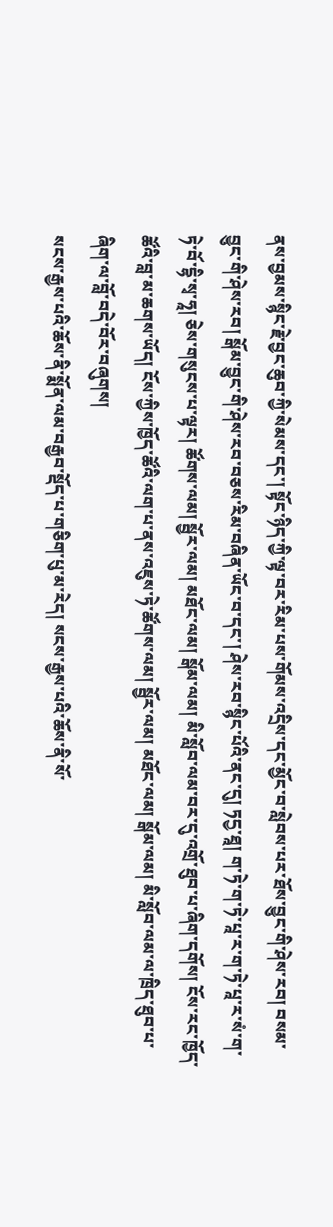ནས་བྱམས་སྙིང་རྗེ་བྱང་ཆུབ་ཀྱི་སེམས་དང་། སྟོང་ཉིད་ཀྱི་ལྟ་བར་རིམ་པས་གོམས་འདྲིས་དང་མྱོང་བ་སླེབས་པར་ཐོས་བྱུང་གི་ཤེས་རབ། བསམ་བྱུང་གི་ཤེས་རབ། སྒོམ་བྱུང་གི་ཤེས་རབ་བཅས་རིམ་བཞིན་ཡོང་བ་དང་། ཤེས་རབ་སྙིང་པོའི་ནང་དུ། ཏདྱ་ཐཱ། ག་ཏེ་ག་ཏེ་པཱ་ར་ག་ཏེ་པཱ་ར་སཾ་ག་ཏེ་བོ་དྷི་སྭ་ཧཱ། ཅེས་གསུངས་པ་ལྟར། ཚོགས་ལམ། སྦྱོར་ལམ། མཐོང་ལམ། སྒོམ་ལམ། མི་སློབ་ལམ་བར་དུ་འགྲོ་ཐུབ་པ་ཞིག་དགོས། ངོས་རང་ཁྱོད་ཚོའི་བླ་མ་ཆགས་ཡོད། ངོས་ཀྱིས་ཁྱོད་ཚོའི་ལག་པ་ནས་འཇུས་ཏེ་ཚོགས་ལམ། སྦྱོར་ལམ། མཐོང་ལམ། སྒོམ་ལམ། མི་སློབ་ལམ་ལ་ཁྲིད་ཐུབ་པ་ཞིག་ལ་བློ་བདེ་བོར་བཞུགས།
སངས་རྒྱས་པའི་ཆོས་ནི་སྨོན་ལམ་བརྒྱབ་སྡོད་པ་གཅིག་པུ་མ་རེད། སངས་རྒྱས་པའི་ཆོས་ནི་སོ་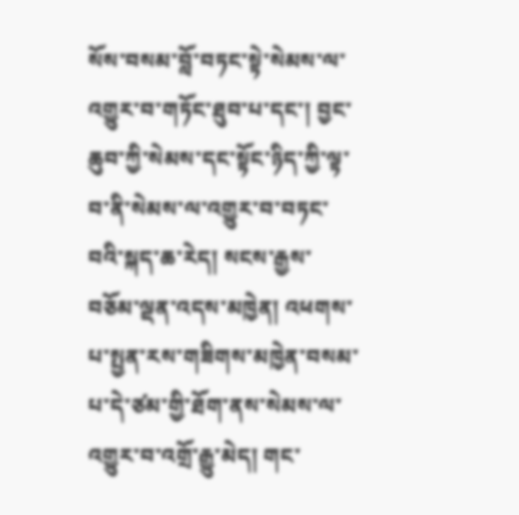སོས་བསམ་བློ་བཏང་སྟེ་སེམས་ལ་འགྱུར་བ་གཏོང་ཐུབ་པ་དང་། བྱང་ཆུབ་ཀྱི་སེམས་དང་སྟོང་ཉིད་ཀྱི་ལྟ་བ་ནི་སེམས་ལ་འགྱུར་བ་བཏང་བའི་སྐད་ཆ་རེད། སངས་རྒྱས་བཅོམ་ལྡན་འདས་མཁྱེན། འཕགས་པ་སྤྱན་རས་གཟིགས་མཁྱེན་བསམ་པ་དེ་ཙམ་གྱི་ཐོག་ནས་སེམས་ལ་འགྱུར་བ་འགྲོ་རྒྱུ་མེད། གང་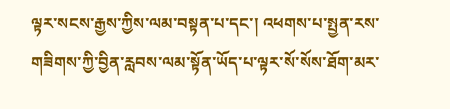ལྟར་སངས་རྒྱས་ཀྱིས་ལམ་བསྟན་པ་དང་། འཕགས་པ་སྤྱན་རས་གཟིགས་ཀྱི་བྱིན་རླབས་ལམ་སྟོན་ཡོད་པ་ལྟར་སོ་སོས་ཐོག་མར་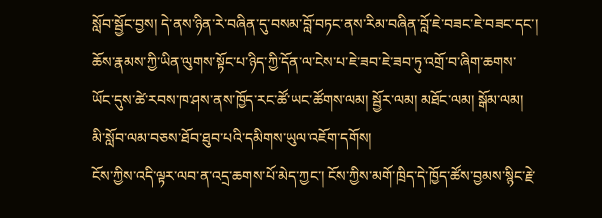སློབ་སྦྱོང་བྱས། དེ་ནས་ཉིན་རེ་བཞིན་དུ་བསམ་བློ་བཏང་ནས་རིམ་བཞིན་བློ་ཇེ་བཟང་ཇེ་བཟང་དང་། ཆོས་རྣམས་ཀྱི་ཡིན་ལུགས་སྟོང་པ་ཉིད་ཀྱི་དོན་ལ་ངེས་པ་ཇེ་ཟབ་ཇེ་ཟབ་ཏུ་འགྲོ་བ་ཞིག་ཆགས་ཡོང་དུས་ཚེ་རབས་ཁ་ཤས་ནས་ཁྱོད་རང་ཚོ་ཡང་ཚོགས་ལམ། སྦྱོར་ལམ། མཐོང་ལམ། སྒོམ་ལམ། མི་སློབ་ལམ་བཅས་ཐོབ་ཐུབ་པའི་དམིགས་ཡུལ་འཇོག་དགོས།
ངོས་ཀྱིས་འདི་ལྟར་ལབ་ན་འདྲ་ཆགས་པོ་མེད་ཀྱང་། ངོས་ཀྱིས་མགོ་ཁྲིད་དེ་ཁྱོད་ཚོས་བྱམས་སྙིང་རྗེ་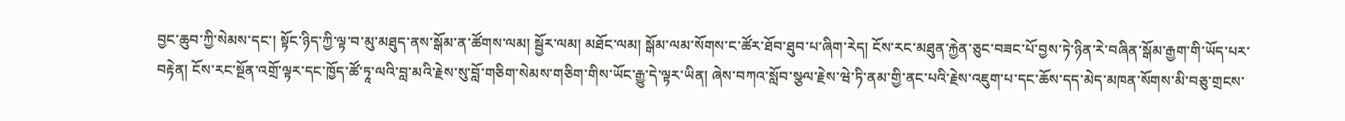བྱང་ཆུབ་ཀྱི་སེམས་དང་། སྟོང་ཉིད་ཀྱི་ལྟ་བ་མུ་མཐུད་ནས་སྒོམ་ན་ཚོགས་ལམ། སྦྱོར་ལམ། མཐོང་ལམ། སྒོམ་ལམ་སོགས་ང་ཚོར་ཐོབ་ཐུབ་པ་ཞིག་རེད། ངོས་རང་མཐུན་རྐྱེན་ཅུང་བཟང་པོ་བྱས་ཏེ་ཉིན་རེ་བཞིན་སྒོམ་རྒྱག་གི་ཡོད་པར་བརྟེན། ངོས་རང་སྔོན་འགྲོ་ལྟར་དང་ཁྱོད་ཚོ་ཏཱ་ལའི་བླ་མའི་རྗེས་སུ་བློ་གཅིག་སེམས་གཅིག་གིས་ཡོང་རྒྱུ་དེ་ལྟར་ཡིན། ཞེས་བཀའ་སློབ་སྩལ་རྗེས་ཝེ་ཏི་ནམ་གྱི་ནང་པའི་རྗེས་འཇུག་པ་དང་ཆོས་དད་མེད་མཁན་སོགས་མི་བཅུ་གྲངས་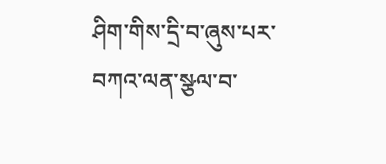ཤིག་གིས་དྲི་བ་ཞུས་པར་བཀའ་ལན་སྩལ་བ་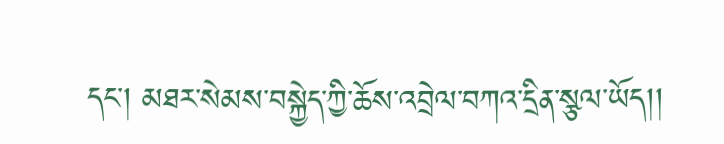དང་། མཐར་སེམས་བསྐྱེད་ཀྱི་ཆོས་འབྲེལ་བཀའ་དྲིན་སྩལ་ཡོད།།